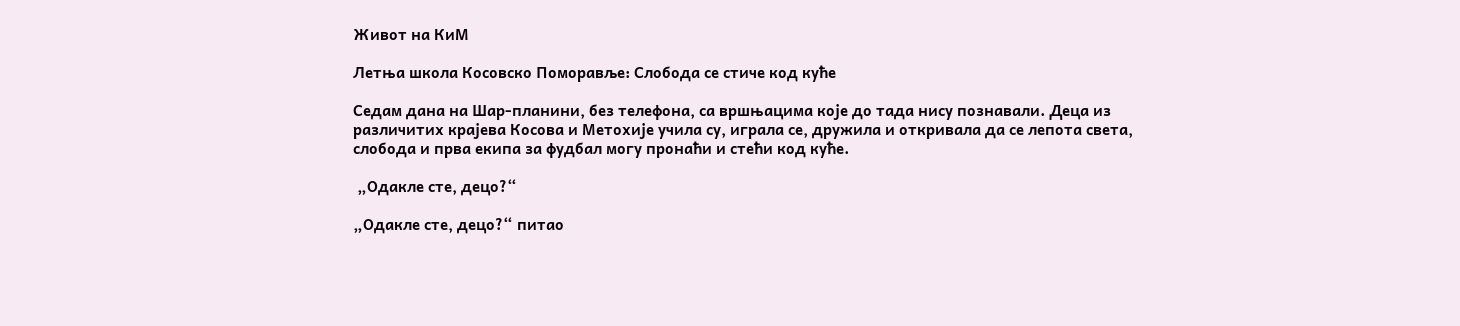Живот на КиМ

Летња школа Косовско Поморавље: Слобода се стиче код куће

Седам дана на Шар-планини, без телефона, са вршњацима које до тада нису познавали. Деца из различитих крајева Косова и Метохије учила су, играла се, дружила и откривала да се лепота света, слобода и прва екипа за фудбал могу пронаћи и стећи код куће.

 „Одакле сте, децо?“

„Одакле сте, децо?“ питао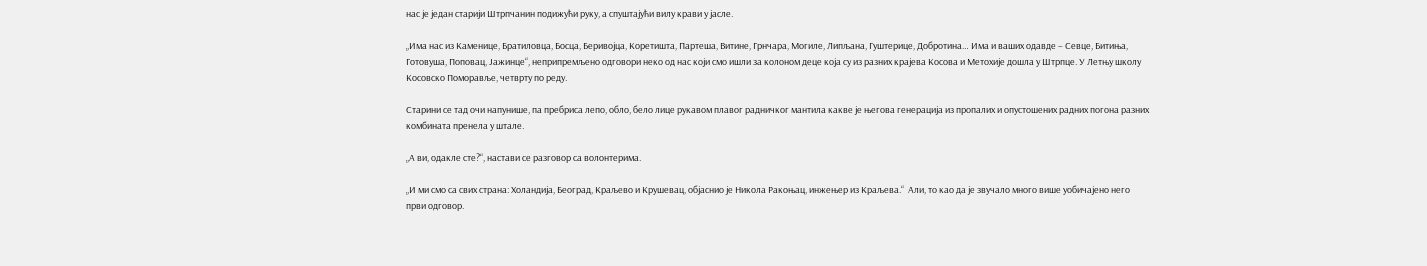нас је један старији Штрпчанин подижући руку, а спуштајући вилу крави у јасле.

„Има нас из Каменице, Братиловца, Босца, Беривојца, Коретишта, Партеша, Витине, Грнчара, Могиле, Липљана, Гуштерице, Добротина… Има и ваших одавде – Севце, Битиња, Готовуша, Поповац, Јажинце“, неприпремљено одговори неко од нас који смо ишли за колоном деце која су из разних крајева Косова и Метохије дошла у Штрпце. У Летњу школу Косовско Поморавље, четврту по реду.

Старини се тад очи напунише, па пребриса лепо, обло, бело лице рукавом плавог радничког мантила какве је његова генерација из пропалих и опустошених радних погона разних комбината пренела у штале.

„А ви, одакле сте?“, настави се разговор са волонтерима.

„И ми смо са свих страна: Холандија, Београд, Краљево и Крушевац, објаснио је Никола Ракоњац, инжењер из Краљева.“  Али, то као да је звучало много више уобичајено него први одговор.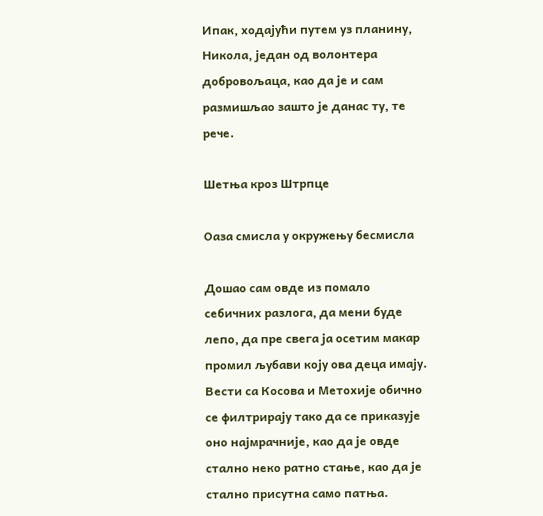Ипак, ходајући путем уз планину, Никола, један од волонтера добровољаца, као да је и сам размишљао зашто је данас ту, те рече.

Шетња кроз Штрпце

Оаза смисла у окружењу бесмисла

Дошао сам овде из помало себичних разлога, да мени буде лепо, да пре свега ја осетим макар промил љубави коју ова деца имају. Вести са Косова и Метохије обично се филтрирају тако да се приказује оно најмрачније, као да је овде стално неко ратно стање, као да је стално присутна само патња.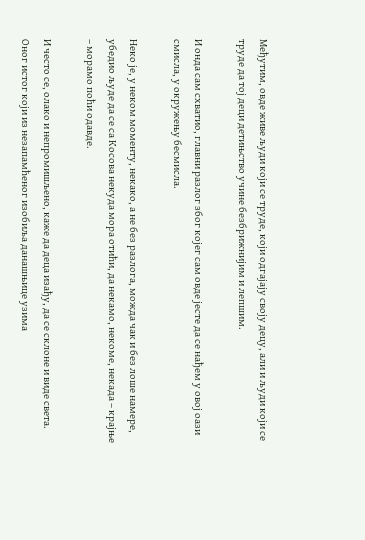Међутим, овде живе људи који се труде, који одгајају своју децу, али и људи који се труде да тој деци детињство учине безбрижнијим и лепшим.

И онда сам схватио, главни разлог због којег сам овде јесте да се нађем у овој оази смисла, у окружењу бесмисла.

Неко је, у неком моменту, некако, а не без разлога, можда чак и без лоше намере, убедио људе да се са Косова некуда мора отићи, да некамо, некоме, некада – крајње – морамо поћи одавде.

И често се, олако и непромишљено, каже да деца изађу, да се склоне и виде света. Оног истог који из незапамћеног изобиља данашњице узима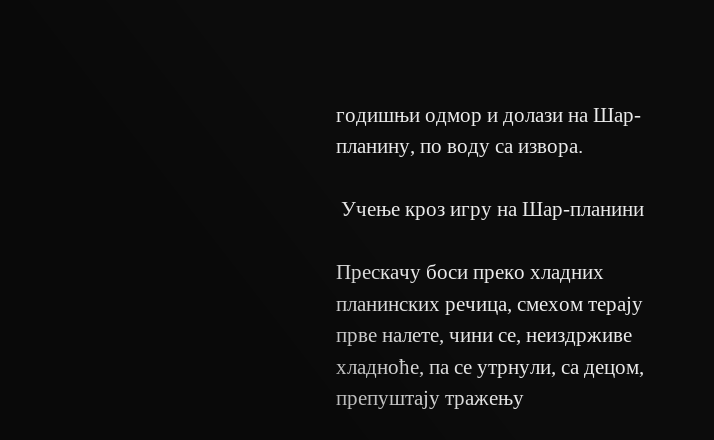годишњи одмор и долази на Шар-планину, по воду са извора.

 Учење кроз игру на Шар-планини

Прескачу боси преко хладних планинских речица, смехом терају прве налете, чини се, неиздрживе хладноће, па се утрнули, са децом, препуштају тражењу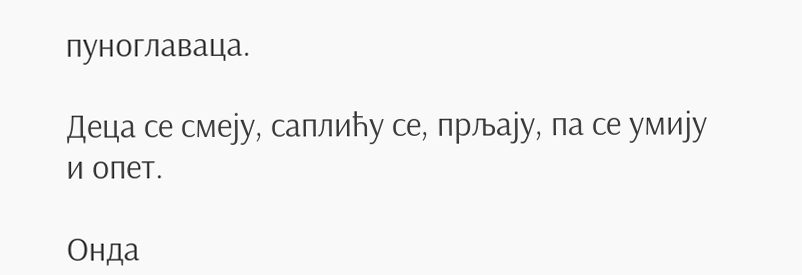пуноглаваца.

Деца се смеју, саплићу се, прљају, па се умију и опет.

Онда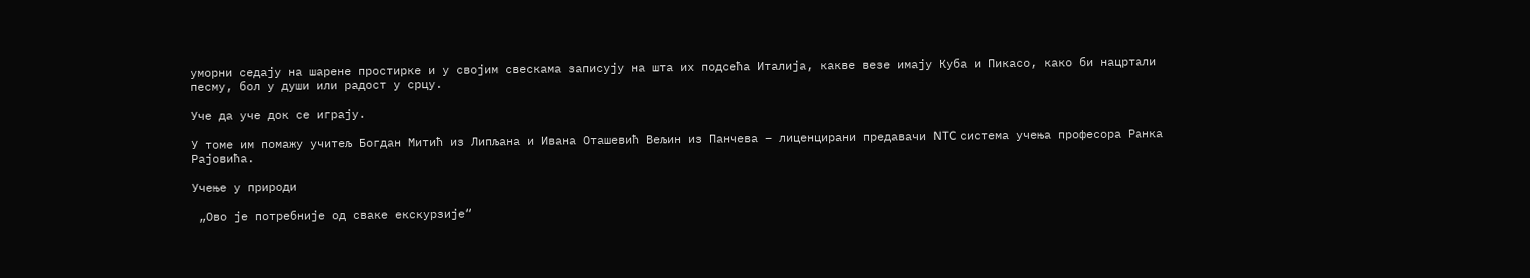уморни седају на шарене простирке и у својим свескама записују на шта их подсећа Италија, какве везе имају Куба и Пикасо, како би нацртали песму, бол у души или радост у срцу.

Уче да уче док се играју.

У томе им помажу учитељ Богдан Митић из Липљана и Ивана Оташевић Вељин из Панчева – лиценцирани предавачи NTC система учења професора Ранка Рајовића.

Учење у природи

 „Ово је потребније од сваке екскурзије“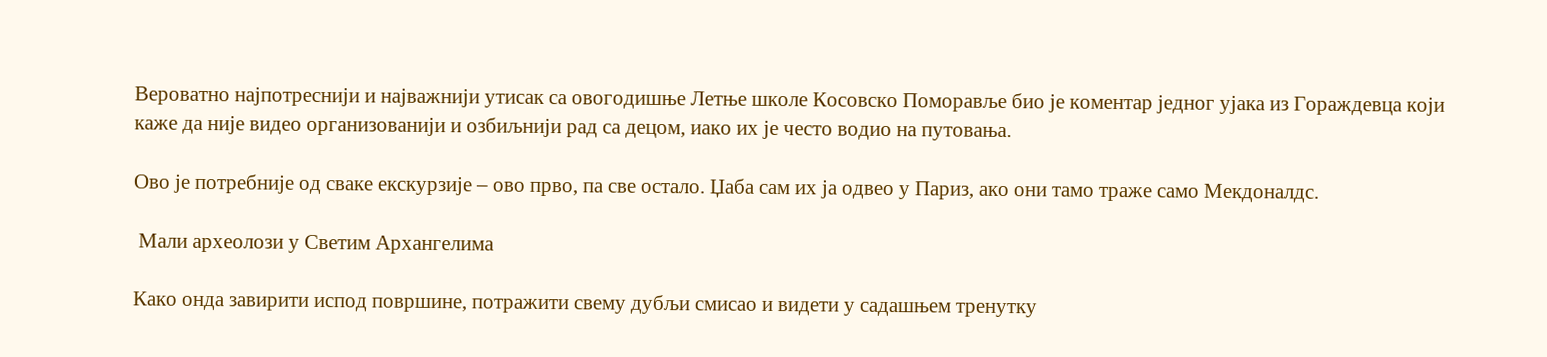Вероватно најпотреснији и најважнији утисак са овогодишње Летње школе Косовско Поморавље био је коментар једног ујака из Гораждевца који каже да није видео организованији и озбиљнији рад са децом, иако их је често водио на путовања.

Ово је потребније од сваке екскурзије – ово прво, па све остало. Џаба сам их ја одвео у Париз, ако они тамо траже само Мекдоналдс.

 Мали археолози у Светим Архангелима

Како онда завирити испод површине, потражити свему дубљи смисао и видети у садашњем тренутку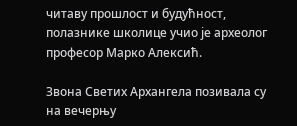читаву прошлост и будућност, полазнике школице учио је археолог професор Марко Алексић.

Звона Светих Архангела позивала су на вечерњу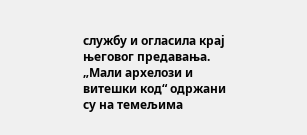службу и огласила крај његовог предавања. „Мали архелози и витешки код“ одржани су на темељима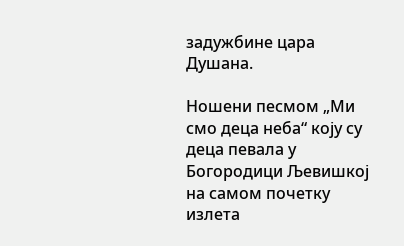задужбине цара Душана.

Ношени песмом „Ми смо деца неба“ коју су деца певала у Богородици Љевишкој на самом почетку излета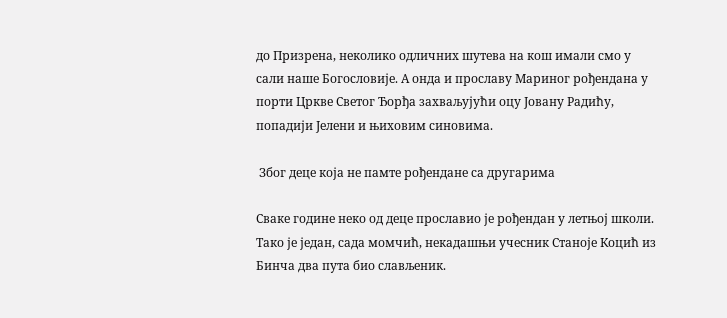до Призрена, неколико одличних шутева на кош имали смо у сали наше Богословије. А онда и прославу Мариног рођендана у порти Цркве Светог Ђорђа захваљујући оцу Јовану Радићу, попадији Јелени и њиховим синовима.

 Због деце која не памте рођендане са другарима

Сваке године неко од деце прославио је рођендан у летњој школи. Тако је један, сада момчић, некадашњи учесник Станоје Коцић из Бинча два пута био слављеник.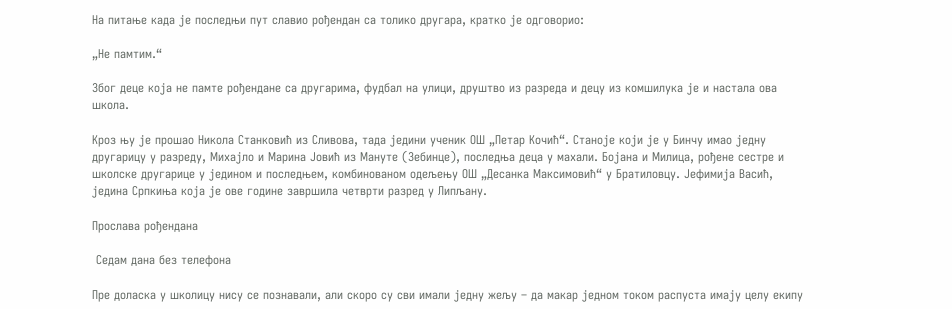На питање када је последњи пут славио рођендан са толико другара, кратко је одговорио:

„Не памтим.“

Због деце која не памте рођендане са другарима, фудбал на улици, друштво из разреда и децу из комшилука је и настала ова школа.

Кроз њу је прошао Никола Станковић из Сливова, тада једини ученик ОШ „Петар Кочић“. Станоје који је у Бинчу имао једну другарицу у разреду, Михајло и Марина Јовић из Мануте (Зебинце), последња деца у махали. Бојана и Милица, рођене сестре и школске другарице у једином и последњем, комбинованом одељењу ОШ „Десанка Максимовић“ у Братиловцу. Јефимија Васић, једина Српкиња која је ове године завршила четврти разред у Липљану.

Прослава рођендана

 Седам дана без телефона

Пре доласка у школицу нису се познавали, али скоро су сви имали једну жељу – да макар једном током распуста имају целу екипу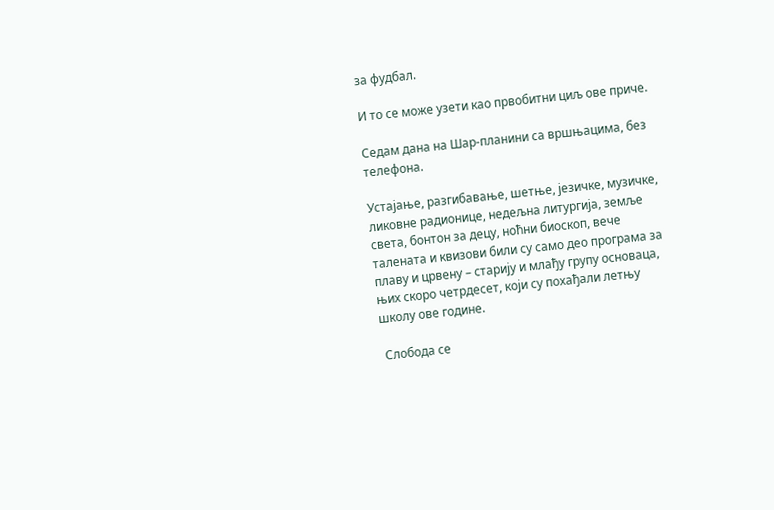за фудбал.

И то се може узети као првобитни циљ ове приче.

Седам дана на Шар-планини са вршњацима, без телефона.

Устајање, разгибавање, шетње, језичке, музичке, ликовне радионице, недељна литургија, земље света, бонтон за децу, ноћни биоскоп, вече талената и квизови били су само део програма за плаву и црвену – старију и млађу групу основаца, њих скоро четрдесет, који су похађали летњу школу ове године.

 Слобода се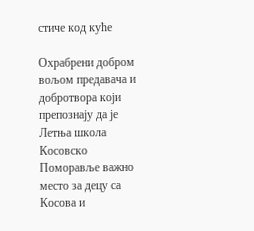стиче код куће

Охрабрени добром вољом предавача и добротвора који препознају да је Летња школа Косовско Поморавље важно место за децу са Косова и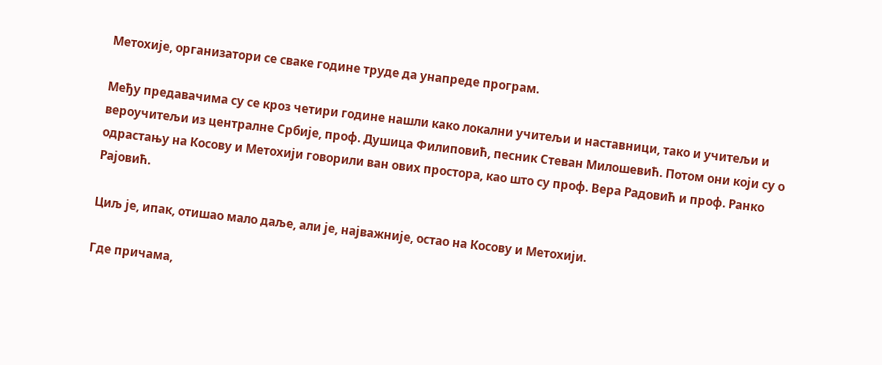Метохије, организатори се сваке године труде да унапреде програм.

Међу предавачима су се кроз четири године нашли како локални учитељи и наставници, тако и учитељи и вероучитељи из централне Србије, проф. Душица Филиповић, песник Стеван Милошевић. Потом они који су о одрастању на Косову и Метохији говорили ван ових простора, као што су проф. Вера Радовић и проф. Ранко Рајовић.

Циљ је, ипак, отишао мало даље, али је, најважније, остао на Косову и Метохији.

Где причама,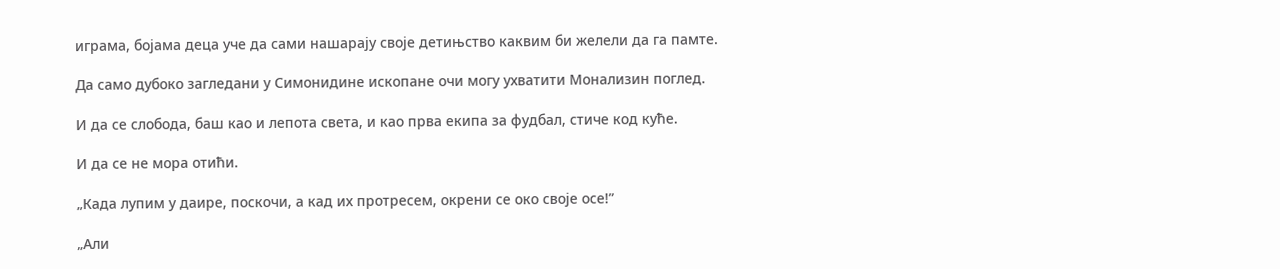играма, бојама деца уче да сами нашарају своје детињство каквим би желели да га памте.

Да само дубоко загледани у Симонидине ископане очи могу ухватити Монализин поглед.

И да се слобода, баш као и лепота света, и као прва екипа за фудбал, стиче код куће.

И да се не мора отићи.

„Када лупим у даире, поскочи, а кад их протресем, окрени се око своје осе!”

„Али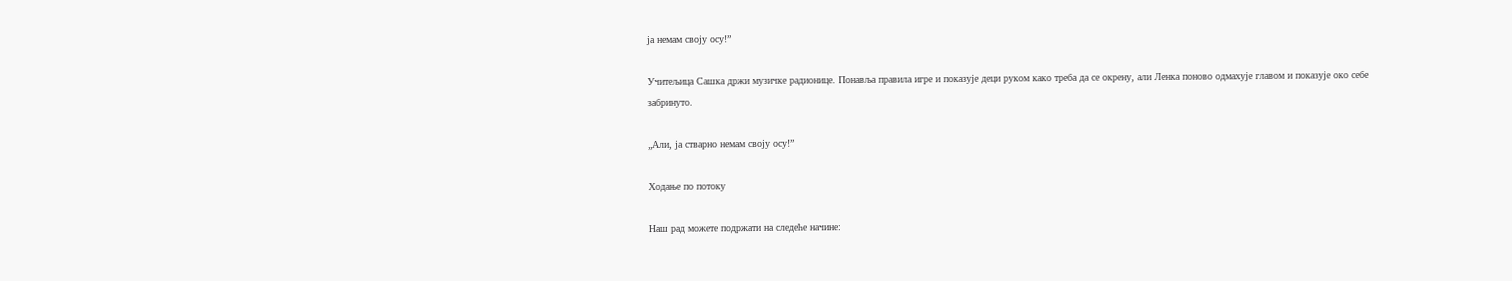ја немам своју осу!”

Учитељица Сашка држи музичке радионице. Понавља правила игре и показује деци руком како треба да се окрену, али Ленка поново одмахује главом и показује око себе забринуто.

„Али, ја стварно немам своју осу!”

Ходање по потоку

Наш рад можете подржати на следеће начине: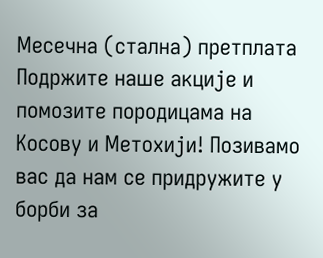Месечна (стална) претплата
Подржите наше акције и помозите породицама на Косову и Метохији! Позивамо вас да нам се придружите у борби за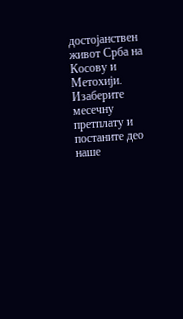достојанствен живот Срба на Косову и Метохији.
Изаберите месечну претплату и постаните део наше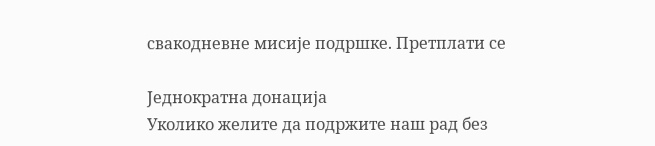свакодневне мисије подршке. Претплати се

Једнократна донација
Уколико желите да подржите наш рад без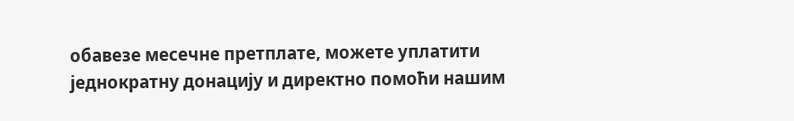обавезе месечне претплате, можете уплатити једнократну донацију и директно помоћи нашим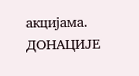акцијама. ДОНАЦИЈЕ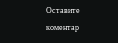Оставите коментар